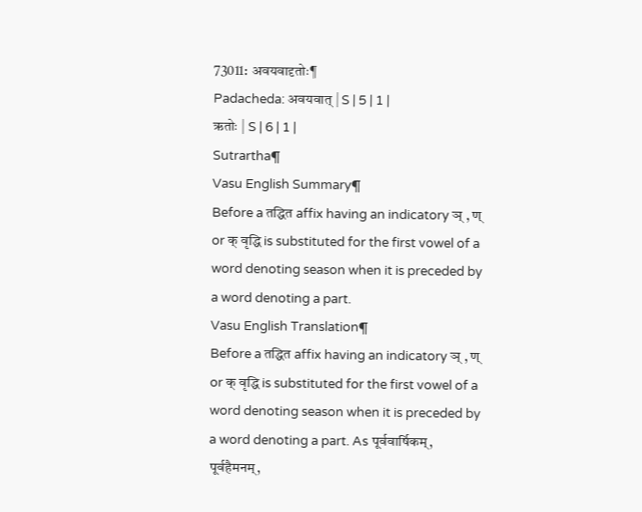73011: अवयवादृतोः¶
Padacheda: अवयवात् | S | 5 | 1 |
ऋतोः | S | 6 | 1 |
Sutrartha¶
Vasu English Summary¶
Before a तद्धित affix having an indicatory ञ् , ण् or क् वृद्धि is substituted for the first vowel of a word denoting season when it is preceded by a word denoting a part.
Vasu English Translation¶
Before a तद्धित affix having an indicatory ञ् , ण् or क् वृद्धि is substituted for the first vowel of a word denoting season when it is preceded by a word denoting a part. As पूर्ववार्षिकम्, पूर्वहैमनम्,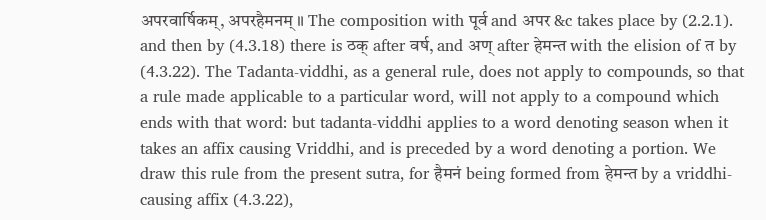अपरवार्षिकम्, अपरहैमनम् ॥ The composition with पूर्व and अपर &c takes place by (2.2.1). and then by (4.3.18) there is ठक् after वर्ष, and अण् after हेमन्त with the elision of त by (4.3.22). The Tadanta-viddhi, as a general rule, does not apply to compounds, so that a rule made applicable to a particular word, will not apply to a compound which ends with that word: but tadanta-viddhi applies to a word denoting season when it takes an affix causing Vriddhi, and is preceded by a word denoting a portion. We draw this rule from the present sutra, for हैमनं being formed from हेमन्त by a vriddhi-causing affix (4.3.22),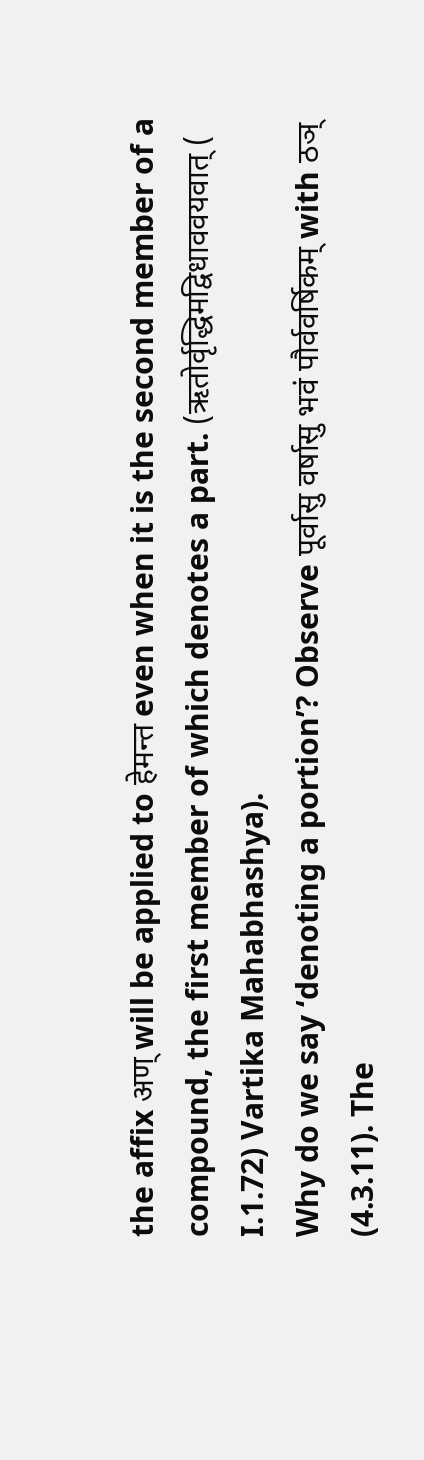the affix अण् will be applied to हेमन्त even when it is the second member of a compound, the first member of which denotes a part. (ऋतोर्वृद्धिमद्विधाववयवात् ( I.1.72) Vartika Mahabhashya).
Why do we say ‘denoting a portion’? Observe पूर्वासु वर्षासु भवं पौर्ववर्षिकम् with ठञ् (4.3.11). The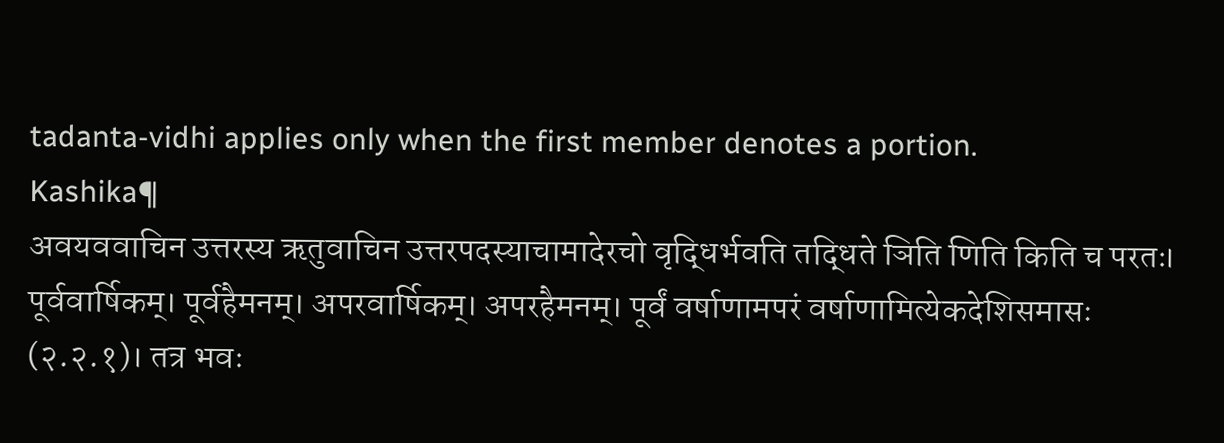tadanta-vidhi applies only when the first member denotes a portion.
Kashika¶
अवयववाचिन उत्तरस्य ऋतुवाचिन उत्तरपदस्याचामादेरचो वृद्धिर्भवति तद्धिते ञिति णिति किति च परतः। पूर्ववार्षिकम्। पूर्वहैमनम्। अपरवार्षिकम्। अपरहैमनम्। पूर्वं वर्षाणामपरं वर्षाणामित्येकदेशिसमासः (२.२.१)। तत्र भवः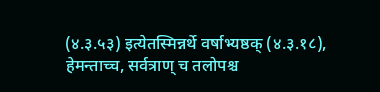(४.३.५३) इत्येतस्मिन्नर्थे वर्षाभ्यष्ठक् (४.३.१८), हेमन्ताच्च, सर्वत्राण् च तलोपश्च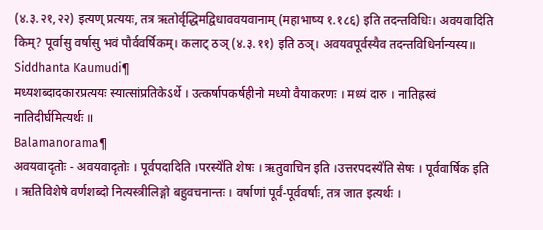(४.३.२१,२२) इत्यण् प्रत्ययः, तत्र ऋतोर्वृद्धिमद्विधाववयवानाम् (महाभाष्य १.१८६) इति तदन्तविधिः। अवयवादिति किम्? पूर्वासु वर्षासु भवं पौर्ववर्षिकम्। कलाट् ठञ् (४.३.११) इति ठञ्। अवयवपूर्वस्यैव तदन्तविधिर्नान्यस्य॥
Siddhanta Kaumudi¶
मध्यशब्दादकारप्रत्ययः स्यात्सांप्रतिकेऽर्थे । उत्कर्षापकर्षहीनो मध्यो वैयाकरणः । मध्यं दारु । नातिह्रस्वं नातिदीर्घमित्यर्थः ॥
Balamanorama¶
अवयवादृतोः - अवयवादृतोः । पूर्वपदादिति ।परस्ये॑ति शेषः । ऋतुवाचिन इति ।उत्तरपदस्ये॑ति सेषः । पूर्ववार्षिक इति । ऋतिविशेषे वर्णशब्दो नित्यस्त्रीलिङ्गो बहुवचनान्तः । वर्षाणां पूर्वं-पूर्ववर्षाः, तत्र जात इत्यर्थः ।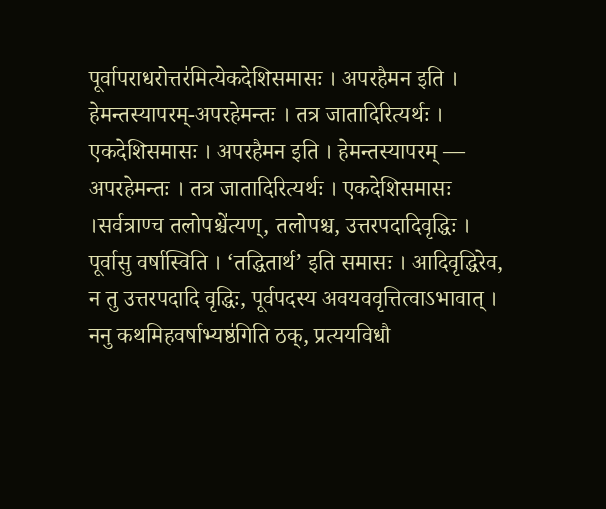पूर्वापराधरोत्तर॑मित्येकदेशिसमासः । अपरहैमन इति । हेमन्तस्यापरम्-अपरहेमन्तः । तत्र जातादिरित्यर्थः । एकदेशिसमासः । अपरहैमन इति । हेमन्तस्यापरम् — अपरहेमन्तः । तत्र जातादिरित्यर्थः । एकदेशिसमासः ।सर्वत्राण्च तलोपश्चे॑त्यण्, तलोपश्च, उत्तरपदादिवृद्धिः । पूर्वासु वर्षास्विति । ‘तद्धितार्थ’ इति समासः । आदिवृद्धिरेव, न तु उत्तरपदादि वृद्धिः, पूर्वपदस्य अवयववृत्तित्वाऽभावात् । ननु कथमिहवर्षाभ्यष्ठ॑गिति ठक्, प्रत्ययविधौ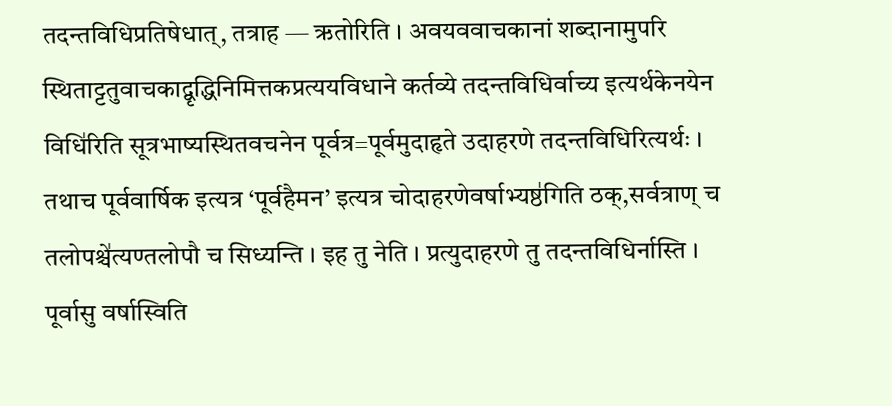तदन्तविधिप्रतिषेधात्, तत्राह — ऋतोरिति । अवयववाचकानां शब्दानामुपरि स्थिताट्टतुवाचकाद्वृद्धिनिमित्तकप्रत्ययविधाने कर्तव्ये तदन्तविधिर्वाच्य इत्यर्थकेनयेन विधि॑रिति सूत्रभाष्यस्थितवचनेन पूर्वत्र=पूर्वमुदाहृते उदाहरणे तदन्तविधिरित्यर्थः । तथाच पूर्ववार्षिक इत्यत्र ‘पूर्वहैमन’ इत्यत्र चोदाहरणेवर्षाभ्यष्ठ॑गिति ठक्,सर्वत्राण् च तलोपश्चे॑त्यण्तलोपौ च सिध्यन्ति । इह तु नेति । प्रत्युदाहरणे तु तदन्तविधिर्नास्ति । पूर्वासु वर्षास्विति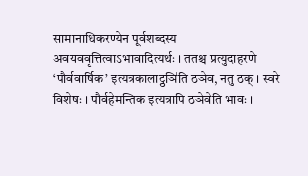सामानाधिकरण्येन पूर्वशब्दस्य अवयववृत्तित्वाऽभावादित्यर्थः । ततश्च प्रत्युदाहरणे ‘पौर्ववार्षिक’ इत्यत्रकालाट्ठञि॑ति ठञेव, नतु ठक् । स्वरे विशेषः । पौर्वहेमन्तिक इत्यत्रापि ठञेवेति भावः ।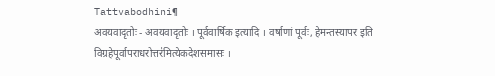Tattvabodhini¶
अवयवादृतोः - अवयवादृतोः । पूर्ववार्षिक इत्यादि । वर्षाणां पूर्वः, हेमन्तस्यापर इति विग्रहेपूर्वापराधरोत्तर॑मित्येकदेशसमासः ।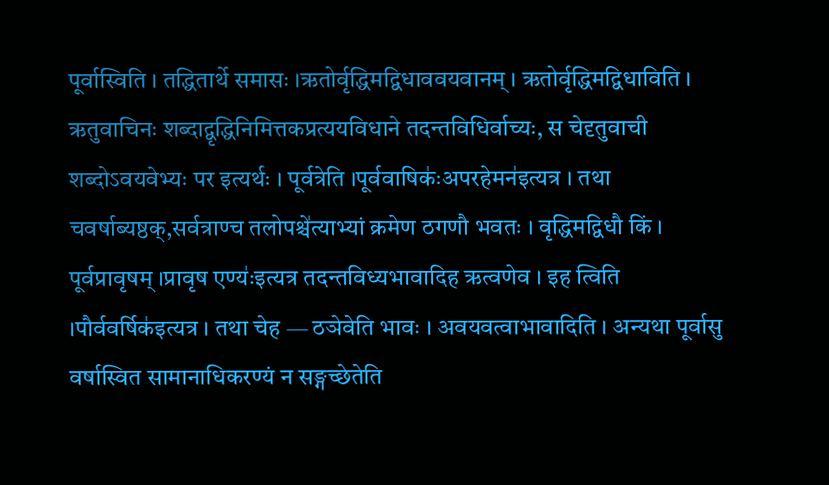पूर्वास्विति । तद्धितार्थे समासः ।ऋतोर्वृद्धिमद्विधाववयवानम् । ऋतोर्वृद्धिमद्विधाविति । ऋतुवाचिनः शब्दाद्वृद्धिनिमित्तकप्रत्ययविधाने तदन्तविधिर्वाच्यः, स चेदृतुवाची शब्दोऽवयवेभ्यः पर इत्यर्थः । पूर्वत्रेति ।पूर्ववाषिकः॑अपरहेमन॑इत्यत्र । तथा चवर्षाब्यष्ठक्,सर्वत्राण्च तलोपश्चे॑त्याभ्यां क्रमेण ठगणौ भवतः । वृद्धिमद्विधौ किं । पूर्वप्रावृषम् ।प्रावृष एण्यः॑इत्यत्र तदन्तविध्यभावादिह ऋत्वणेव । इह त्विति ।पौर्ववर्षिक॑इत्यत्र । तथा चेह — ठञेवेति भावः । अवयवत्वाभावादिति । अन्यथा पूर्वासु वर्षास्वित सामानाधिकरण्यं न सङ्गच्छेतेति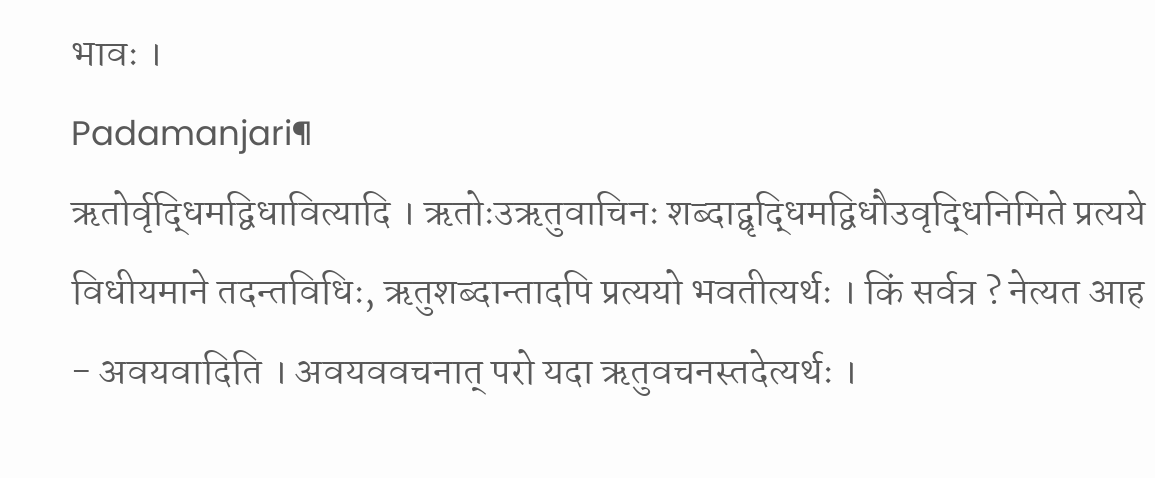भावः ।
Padamanjari¶
ऋतोर्वृद्धिमद्विधावित्यादि । ऋतोःउऋतुवाचिनः शब्दाद्वृद्धिमद्विधौउवृद्धिनिमिते प्रत्यये विधीयमाने तदन्तविधिः, ऋतुशब्दान्तादपि प्रत्ययो भवतीत्यर्थः । किं सर्वत्र ? नेत्यत आह - अवयवादिति । अवयववचनात् परो यदा ऋतुवचनस्तदेत्यर्थः ।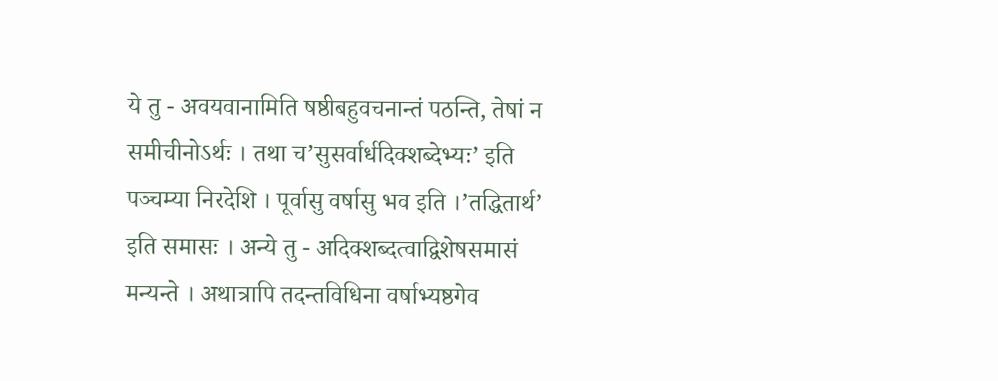ये तु - अवयवानामिति षष्ठीबहुवचनान्तं पठन्ति, तेषां न समीचीनोऽर्थः । तथा च’सुसर्वार्धदिक्शब्देभ्यः’ इति पञ्चम्या निरदेशि । पूर्वासु वर्षासु भव इति ।’तद्धितार्थ’ इति समासः । अन्ये तु - अदिक्शब्दत्वाद्विशेषसमासं मन्यन्ते । अथात्रापि तदन्तविधिना वर्षाभ्यष्ठगेव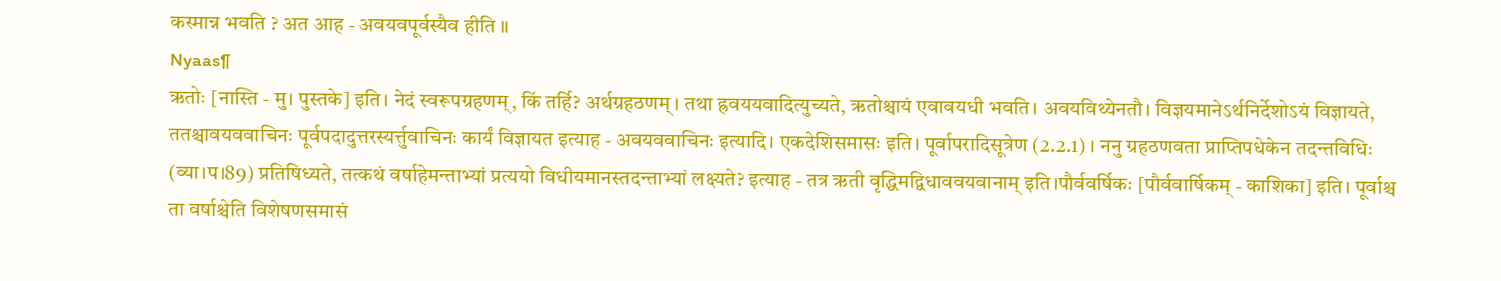कस्मान्न भवति ? अत आह - अवयवपूर्वस्यैव हीति ॥
Nyaas¶
ऋतोः [नास्ति - मु। पुस्तके] इति। नेदं स्वरूपग्रहणम्, किं तर्हि? अर्थग्रहठणम्। तथा ह्रवययवादित्युच्यते, ऋतोश्चायं एवावयधी भवति। अवयविथ्येनतौ। विज्ञयमानेऽर्थनिर्देशोऽयं विज्ञायते, ततश्चावयववाचिनः पूर्वपदादुत्तरस्यर्त्तुवाचिनः कार्यं विज्ञायत इत्याह - अवयववाचिनः इत्यादि। एकदेशिसमासः इति। पूर्वापरादिसूत्रेण (2.2.1) । ननु ग्रहठणवता प्राप्तिपधेकेन तदन्तविधिः (व्या।प।89) प्रतिषिध्यते, तत्कथं वर्षाहेमन्ताभ्यां प्रत्ययो विधीयमानस्तदन्ताभ्यां लक्ष्यते? इत्याह - तत्र ऋती वृद्धिमद्विधाववयवानाम् इति।पौर्ववर्षिकः [पौर्ववार्षिकम् - काशिका] इति। पूर्वाश्च ता वर्षाश्चेति विशेषणसमासं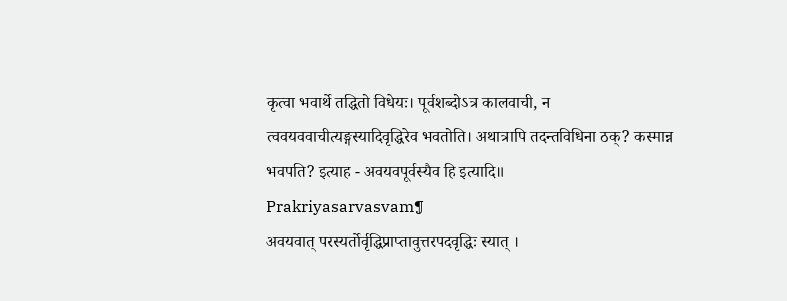कृत्वा भवार्थे तद्धितो विधेयः। पूर्वशब्दोऽत्र कालवाची, न त्ववयववाचीत्यङ्गस्यादिवृद्धिरेव भवतोति। अथात्रापि तदन्तविधिना ठक्? कस्मान्न भवपति? इत्याह - अवयवपूर्वस्यैव हि इत्यादि॥
Prakriyasarvasvam¶
अवयवात् परस्यर्तोर्वृद्धिप्राप्तावुत्तरपदवृद्धिः स्यात् ।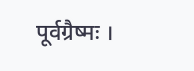पूर्वग्रैष्मः ।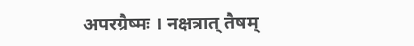अपरग्रैष्मः । नक्षत्रात् तैषम्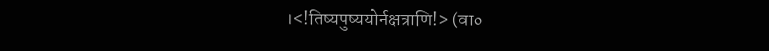।<!तिष्यपुष्ययोर्नक्षत्राणि!> (वा०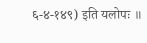६-४-१४९) इति यलोपः ॥